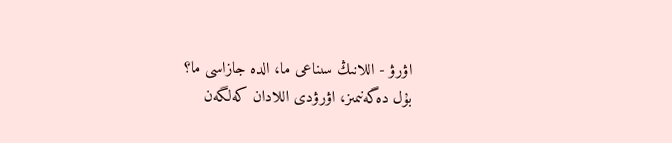اۋرۋ - اللانىڭ سىناعى ما، الدە جازاسى ما؟
بۇل دەگەنىمىز، اۋرۋدى اللادان كەلگەن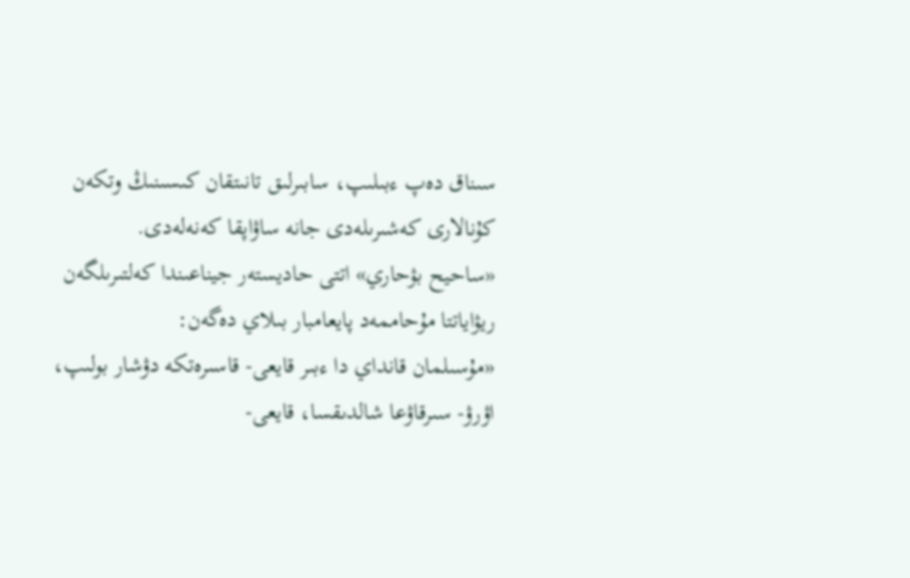سىناق دەپ ءبىلىپ، سابىرلىق تانىتقان كىسىنىڭ وتكەن كۇنالارى كەشىرىلەدى جانە ساۋاپقا كەنەلەدى.
«ساحيح بۋحاري» اتتى حاديستەر جيناعىندا كەلتىرىلگەن ريۋاياتتا مۇحاممەد پايعامبار بىلاي دەگەن:
«مۇسىلمان قانداي دا ءبىر قايعى- قاسىرەتكە دۋشار بولىپ، اۋرۋ- سىرقاۋعا شالدىقسا، قايعى-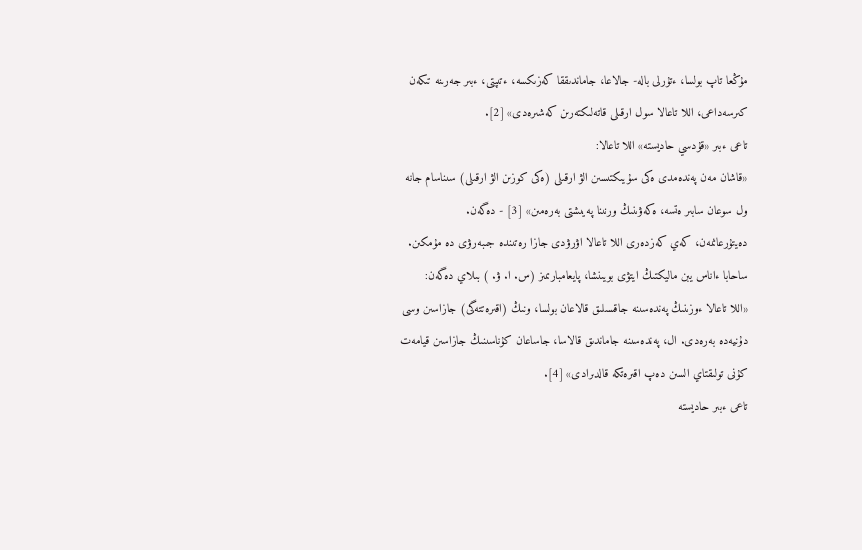مۇڭعا تاپ بولسا، ءتۇرلى بالە- جالاعا، جاماندىققا كەزىكسە، ءتىپتى، ءبىر جەرىنە تىكەن كىرسەداعى، اللا تاعالا سول ارقىلى قاتەلىكتەرىن كەشىرەدى» [2].
تاعى ءبىر «قۇدسي حاديستە» اللا تاعالا:
«قاشان مەن پەندەمدى ەكى سۇيىكتىسىن الۋ ارقىلى (ەكى كوزىن الۋ ارقىلى) سىناسام جانە ول سوعان سابىر ەتسە، ەكەۋىنىڭ ورنىنا پەيىشتى بەرەمىن» [3] - دەگەن.
دەيتۇرعانمەن، كەي كەزدەرى اللا تاعالا اۋرۋدى جازا رەتىندە جىبەرۋى دە مۇمكىن. ساحابا ءاناس يبن ماليكتىڭ ايتۋى بويىنشا، پايعامبارىمىز (س. ا. ۋ. ) بىلاي دەگەن:
«اللا تاعالا ءوزىنىڭ پەندەسىنە جاقسىلىق قالاعان بولسا، ونىڭ (اقىرەتتەگى) جازاسىن وسى دۇنيەدە بەرەدى. ال، پەندەسىنە جاماندىق قالاسا، جاساعان كۇناسىنىڭ جازاسىن قيامەت كۇنى تولىقتاي السىن دەپ اقىرەتكە قالدىرادى» [4].
تاعى ءبىر حاديستە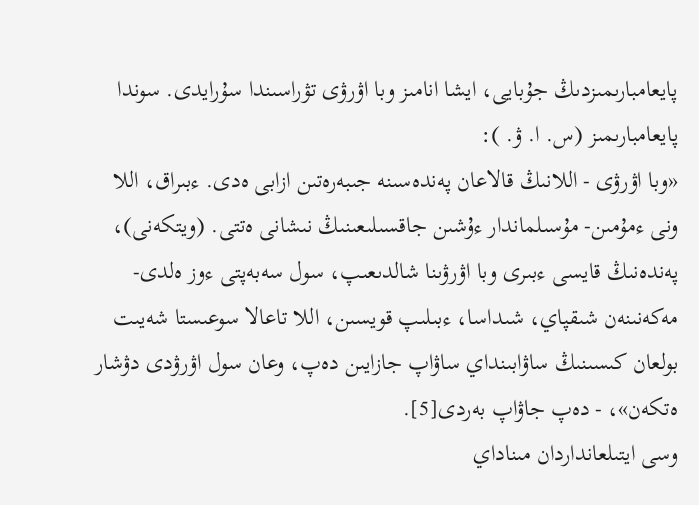پايعامبارىمىزدىڭ جۇبايى، ايشا انامىز وبا اۋرۋى تۋراسىندا سۇرايدى. سوندا پايعامبارىمىز (س. ا. ۋ. ):
«وبا اۋرۋى - اللانىڭ قالاعان پەندەسىنە جىبەرەتىن ازابى ەدى. ءبىراق، اللا ونى ءمۇمىن- مۇسىلماندار ءۇشىن جاقسىلىعىنىڭ نىشانى ەتتى. (ويتكەنى)، پەندەنىڭ قايسى ءبىرى وبا اۋرۋىنا شالدىعىپ، سول سەبەپتى ءوز ەلدى- مەكەنىنەن شىقپاي، شىداسا، ءبىلىپ قويسىن، اللا تاعالا سوعىستا شەيىت بولعان كىسىنىڭ ساۋابىنداي ساۋاپ جازايىن دەپ، وعان سول اۋرۋدى دۋشار ەتكەن»، - دەپ جاۋاپ بەردى[5].
وسى ايتىلعانداردان مىناداي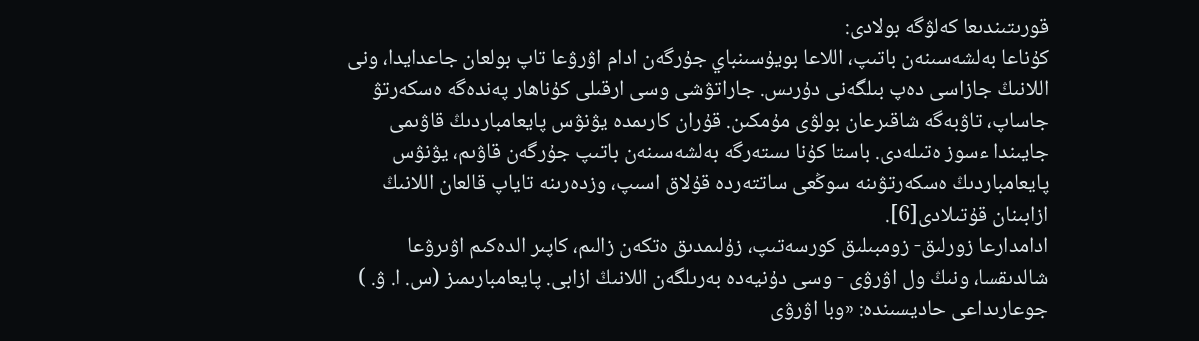قورىتىندىعا كەلۋگە بولادى:
كۇناعا بەلشەسىنەن باتىپ، اللاعا بويۇسىنباي جۇرگەن ادام اۋرۋعا تاپ بولعان جاعدايدا، ونى اللانىڭ جازاسى دەپ بىلگەنى دۇرىس. جاراتۋشى وسى ارقىلى كۇناھار پەندەگە ەسكەرتۋ جاساپ، تاۋبەگە شاقىرعان بولۋى مۇمكىن. قۇران كارىمدە يۋنۋس پايعامباردىڭ قاۋىمى جايىندا ءسوز ەتىلەدى. باستا كۇنا ىستەرگە بەلشەسىنەن باتىپ جۇرگەن قاۋىم، يۋنۋس پايعامباردىڭ ەسكەرتۋىنە سوڭعى ساتتەردە قۇلاق اسىپ، وزدەرىنە تاياپ قالعان اللانىڭ ازابىنان قۇتىلادى[6].
ادامدارعا زورلىق- زومبىلىق كورسەتىپ، زۇلىمدىق ەتكەن زالىم، كاپىر الدەكىم اۋىرۋعا شالدىقسا، ونىڭ ول اۋرۋى - وسى دۇنيەدە بەرىلگەن اللانىڭ ازابى. پايعامبارىمىز (س. ا. ۋ. ) جوعارىداعى حاديسىندە: «وبا اۋرۋى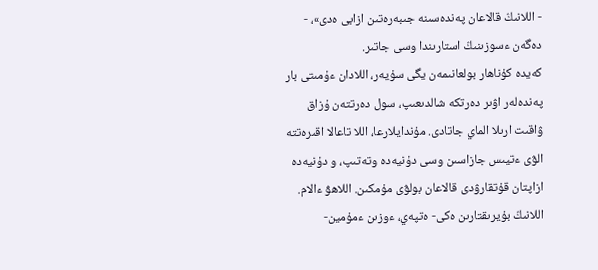- اللانىڭ قالاعان پەندەسىنە جىبەرەتىن ازابى ەدى»، - دەگەن ءسوزىنىڭ استارىندا وسى جاتىر.
كەيدە كۇناھار بولعانىمەن يگى سۇيەر، اللادان ءۇمىتى بار پەندەلەر اۋىر دەرتكە شالدىعىپ، سول دەرتتەن ۇزاق ۋاقىت ارىلا الماي جاتادى. مۇندايلارعا، اللا تاعالا اقىرەتتە الۋى ءتيىس جازاسىن وسى دۇنيەدە وتەتىپ، و دۇنيەدە ازاپتان قۇتقارۋدى قالاعان بولۋى مۇمكىن. اللاھۋ ءالام.
اللانىڭ بۇيرىقتارىن ەكى- ەتپەي، ءوزىن ءمۇمين-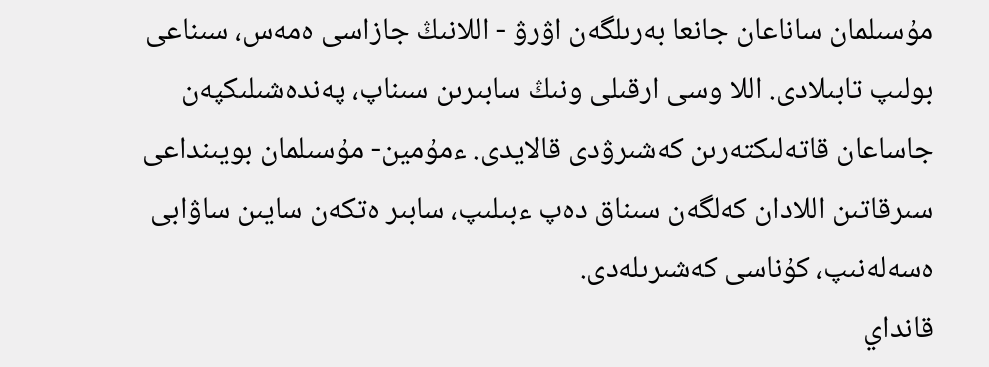مۇسىلمان ساناعان جانعا بەرىلگەن اۋرۋ - اللانىڭ جازاسى ەمەس، سىناعى بولىپ تابىلادى. اللا وسى ارقىلى ونىڭ سابىرىن سىناپ، پەندەشىلىكپەن جاساعان قاتەلىكتەرىن كەشىرۋدى قالايدى. ءمۇمين- مۇسىلمان بويىنداعى سىرقاتىن اللادان كەلگەن سىناق دەپ ءبىلىپ، سابىر ەتكەن سايىن ساۋابى ەسەلەنىپ، كۇناسى كەشىرىلەدى.
قانداي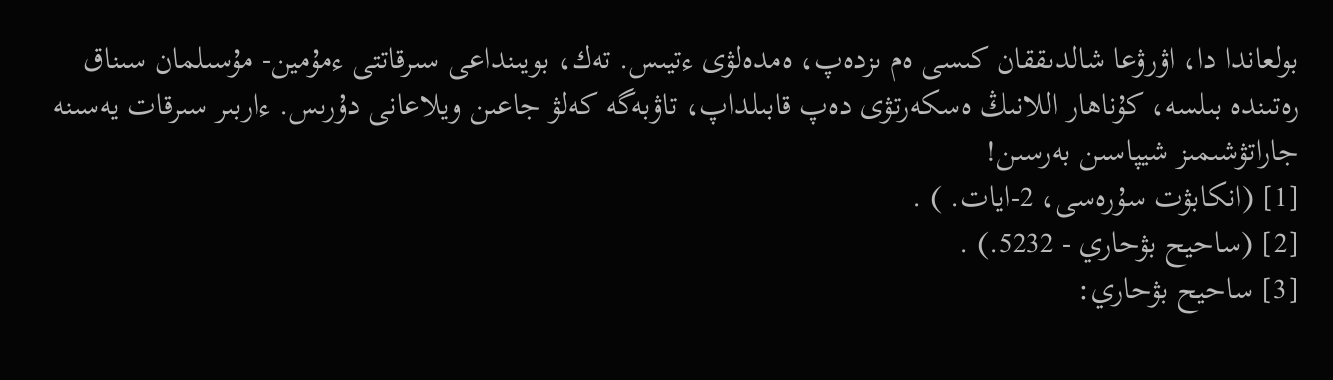بولعاندا دا، اۋرۋعا شالدىققان كىسى ەم ىزدەپ، ەمدەلۋى ءتيىس. تەك، بويىنداعى سىرقاتتى ءمۇمين- مۇسىلمان سىناق رەتىندە بىلسە، كۇناھار اللانىڭ ەسكەرتۋى دەپ قابىلداپ، تاۋبەگە كەلۋ جاعىن ويلاعانى دۇرىس. ءاربىر سىرقات يەسىنە جاراتۋشىمىز شيپاسىن بەرسىن!
[1] (انكابۋت سۇرەسى، 2-ايات. ) .
[2] (ساحيح بۋحاري - 5232.) .
[3] ساحيح بۋحاري: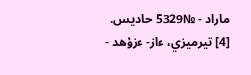ماراد - №5329 حاديس.
[4] تيرميزي، ءاز- ءزۇھد -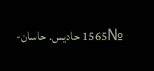№1565 حاديس. حاسان-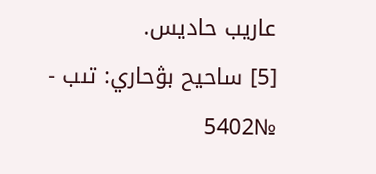عاريب حاديس.
[5] ساحيح بۋحاري: تىب - №5402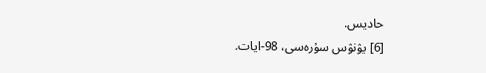حاديس.
[6] يۋنۋس سۇرەسى، 98-ايات.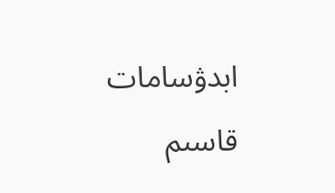ابدۋسامات قاسىم